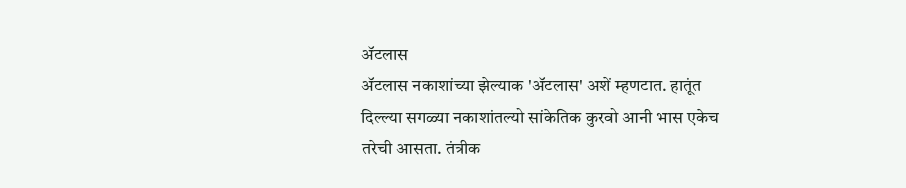ॲटलास
ॲटलास नकाशांच्या झेल्याक 'ॲटलास' अशें म्हणटात. हातूंत दिल्ल्या सगळ्या नकाशांतल्यो सांकेतिक कुरवो आनी भास एकेच तरेची आसता. तंत्रीक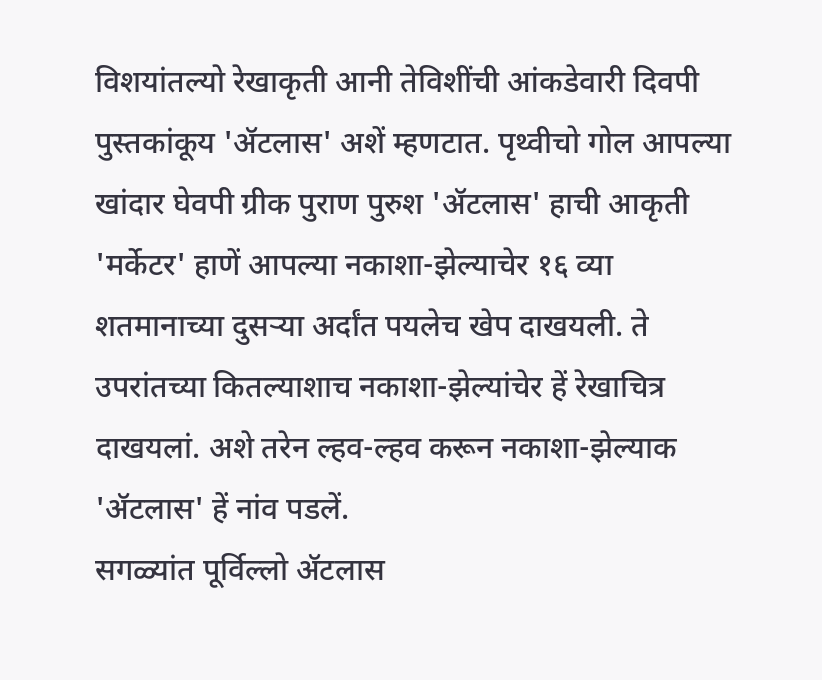विशयांतल्यो रेखाकृती आनी तेविशींची आंकडेवारी दिवपी पुस्तकांकूय 'ॲटलास' अशें म्हणटात. पृथ्वीचो गोल आपल्या खांदार घेवपी ग्रीक पुराण पुरुश 'ॲटलास' हाची आकृती 'मर्केटर' हाणें आपल्या नकाशा-झेल्याचेर १६ व्या शतमानाच्या दुसऱ्या अर्दांत पयलेच खेप दाखयली. ते उपरांतच्या कितल्याशाच नकाशा-झेल्यांचेर हें रेखाचित्र दाखयलां. अशे तरेन ल्हव-ल्हव करून नकाशा-झेल्याक 'ॲटलास' हें नांव पडलें.
सगळ्यांत पूर्विल्लो ॲटलास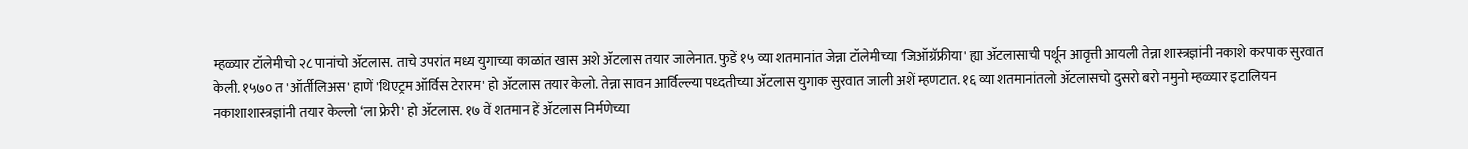म्हळ्यार टॉलेमीचो २८ पानांचो ॲटलास. ताचे उपरांत मध्य युगाच्या काळांत खास अशे ॲटलास तयार जालेनात. फुडें १५ व्या शतमानांत जेन्ना टॉलेमीच्या 'जिऑग्रॅफ्रीया' ह्या ॲटलासाची पर्थून आवृत्ती आयली तेन्ना शास्त्रज्ञांनी नकाशे करपाक सुरवात केली. १५७० त 'ऑर्तीलिअस' हाणें 'थिएट्रम ऑर्विस टेरारम' हो ॲटलास तयार केलो. तेन्ना सावन आर्विल्ल्या पध्दतीच्या ॲटलास युगाक सुरवात जाली अशें म्हणटात. १६ व्या शतमानांतलो ॲटलासचो दुसरो बरो नमुनो म्हळ्यार इटालियन नकाशाशास्त्रज्ञांनी तयार केल्लो ‘ला फ्रेरी' हो ॲटलास. १७ वें शतमान हें ॲटलास निर्मणेच्या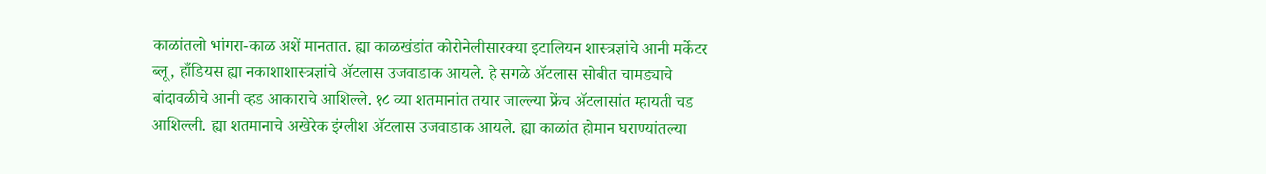काळांतलो भांगरा-काळ अशें मानतात. ह्या काळखंडांत कोरोनेलीसारक्या इटालियन शास्त्रज्ञांचे आनी मर्केटर ब्लू, हाँडियस ह्या नकाशाशास्त्रज्ञांचे ॲटलास उजवाडाक आयले. हे सगळे ॲटलास सोबीत चामड्याचे बांदावळीचे आनी व्हड आकाराचे आशिल्ले. १८ व्या शतमानांत तयार जाल्ल्या फ्रेंच ॲटलासांत म्हायती चड आशिल्ली. ह्या शतमानाचे अखेरेक इंग्लीश ॲटलास उजवाडाक आयले. ह्या काळांत होमान घराण्यांतल्या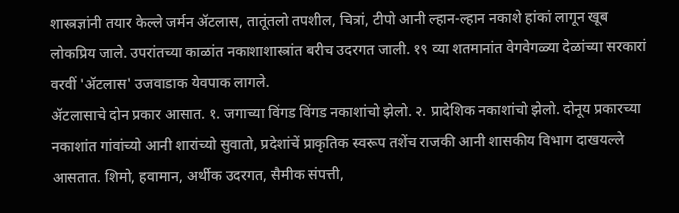शास्त्रज्ञांनी तयार केल्ले जर्मन ॲटलास, तातूंतलो तपशील, चित्रां, टीपो आनी ल्हान-ल्हान नकाशे हांकां लागून खूब लोकप्रिय जाले. उपरांतच्या काळांत नकाशाशास्त्रांत बरीच उदरगत जाली. १९ व्या शतमानांत वेगवेगळ्या देळांच्या सरकारां वरवीं 'ॲटलास' उजवाडाक येवपाक लागले.
ॲटलासाचे दोन प्रकार आसात. १. जगाच्या विंगड विंगड नकाशांचो झेलो. २. प्रादेशिक नकाशांचो झेलो. दोनूय प्रकारच्या नकाशांत गांवांच्यो आनी शारांच्यो सुवातो, प्रदेशांचें प्राकृतिक स्वरूप तशेंच राजकी आनी शासकीय विभाग दाखयल्ले आसतात. शिमो, हवामान, अर्थीक उदरगत, सैमीक संपत्ती,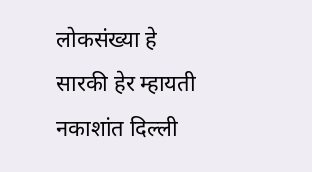लोकसंख्या हे सारकी हेर म्हायती नकाशांत दिल्ली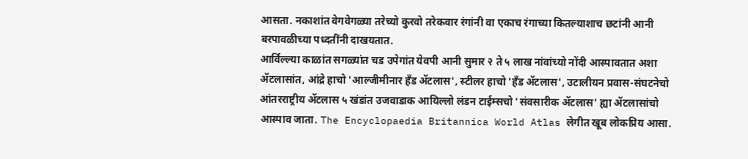आसता. नकाशांत वेगवेगळ्या तरेच्यो कुरवो तरेकवार रंगांनी वा एकाच रंगाच्या कितल्याशाच छटांनी आनी बरपावळीच्या पध्दतींनी दाखयतात.
आर्विल्ल्या काळांत सगळ्यांत चड उपेगांत येवपी आनी सुमार २ ते ५ लाख नांवांच्यो नोंदी आस्पावतात अशा ॲटलासांत, आंद्रे हाचो 'आल्जीमीनार हँड ॲटलास', स्टीलर हाचो 'हँड ॲटलास', उटालीयन प्रवास-संघटनेचो आंतरराष्ट्रीय ॲटलास ५ खंडांत उजवाडाक आयिल्लो लंडन टाईम्सचो 'संवसारीक ॲटलास' ह्या ॲटलासांचो आस्पाव जाता. The Encyclopaedia Britannica World Atlas लेगीत खूब लोकप्रिय आसा.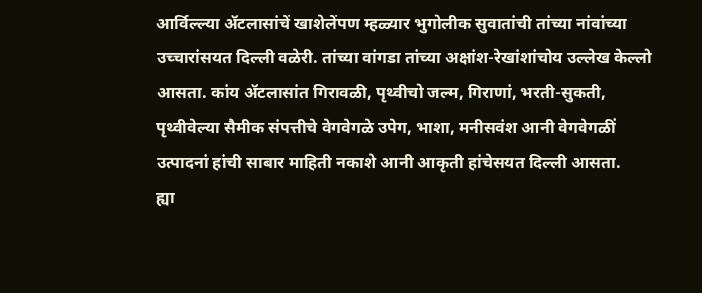आर्विल्ल्या ॲटलासांचें खाशेलेंपण म्हळ्यार भुगोलीक सुवातांची तांच्या नांवांच्या उच्चारांसयत दिल्ली वळेरी. तांच्या वांगडा तांच्या अक्षांश-रेखांशांचोय उल्लेख केल्लो आसता. कांय ॲटलासांत गिरावळी, पृथ्वीचो जल्म, गिराणां, भरती-सुकती, पृथ्वीवेल्या सैमीक संपत्तीचे वेगवेगळे उपेग, भाशा, मनीसवंश आनी वेगवेगळीं उत्पादनां हांची साबार माहिती नकाशे आनी आकृती हांचेसयत दिल्ली आसता.
ह्या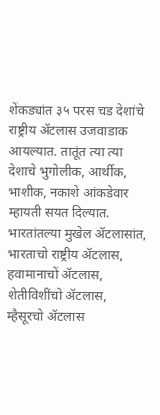शेंकड्यांत ३५ परस चड देशांचे राष्ट्रीय ॲटलास उजवाडाक आयल्यात. तातूंत त्या त्या देशाचे भुगोलीक, आर्थीक, भाशीक, नकाशे आंकडेवार म्हायती सयत दिल्यात. भारतांतल्या मुखेल ॲटलासांत, भारताचो राष्ट्रीय ॲटलास, हवामानाचों ॲटलास, शेतीविशींचो ॲटलास, म्हैसूरचो ॲटलास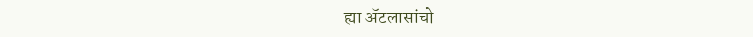ह्या ॲटलासांचो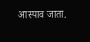आस्पाव जाता.